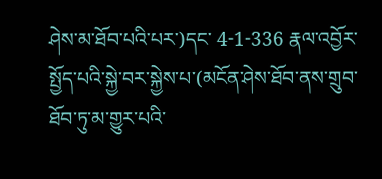ཤེས་མ་ཐོབ་པའི་པར་)དང་ 4-1-336 རྣལ་འབྱོར་སྤྱོད་པའི་སྐྱེ་བར་སྐྱེས་པ་(མངོན་ཤེས་ཐོབ་ནས་གྲུབ་ཐོབ་ཏུ་མ་གྱུར་པའི་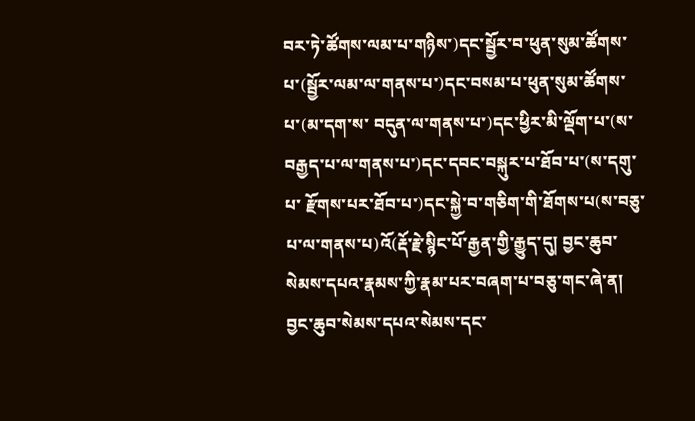བར་ཏེ་ཚོགས་ལམ་པ་གཉིས་)དང་སྦྱོར་བ་ཕུན་སུམ་ཚོགས་པ་(སྦྱོར་ལམ་ལ་གནས་པ་)དང་བསམ་པ་ཕུན་སུམ་ཚོགས་པ་(མ་དག་ས་ བདུན་ལ་གནས་པ་)དང་ཕྱིར་མི་ལྡོག་པ་(ས་བརྒྱད་པ་ལ་གནས་པ་)དང་དབང་བསྐུར་པ་ཐོབ་པ་(ས་དགུ་པ་ རྫོགས་པར་ཐོབ་པ་)དང་སྐྱེ་བ་གཅིག་གི་ཐོགས་པ(ས་བཅུ་པ་ལ་གནས་པ)འོ(རྡོ་རྗེ་སྙིང་པོ་རྒྱན་གྱི་རྒྱུད་དུ། བྱང་ཆུབ་ སེམས་དཔའ་རྣམས་ཀྱི་རྣམ་པར་བཞག་པ་བཅུ་གང་ཞེ་ན། བྱང་ཆུབ་སེམས་དཔའ་སེམས་དང་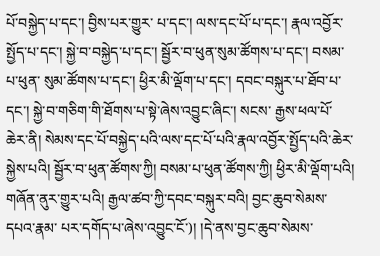པོ་བསྐྱེད་པ་དང་། བྱིས་པར་གྱུར་ པ་དང་། ལས་དང་པོ་པ་དང་། རྣལ་འབྱོར་སྤྱོད་པ་དང་། སྐྱེ་བ་བསྐྱེད་པ་དང་། སྦྱོར་བ་ཕུན་སུམ་ཚོགས་པ་དང་། བསམ་པ་ཕུན་ སུམ་ཚོགས་པ་དང་། ཕྱིར་མི་ལྡོག་པ་དང་། དབང་བསྐུར་པ་ཐོབ་པ་དང་། སྐྱེ་བ་གཅིག་གི་ཐོགས་པ་སྟེ་ཞེས་འབྱུང་ཞིང་། སངས་ རྒྱས་ཕལ་པོ་ཆེར་ནི། སེམས་དང་པོ་བསྐྱེད་པའི་ལས་དང་པོ་པའི་རྣལ་འབྱོར་སྤྱོད་པའི་ཆེར་སྐྱེས་པའི། སྦྱོར་བ་ཕུན་ཚོགས་ཀྱི། བསམ་པ་ཕུན་ཚོགས་ཀྱི། ཕྱིར་མི་ལྡོག་པའི། གཞོན་ནུར་གྱུར་པའི། རྒྱལ་ཚབ་ཀྱི་དབང་བསྐུར་བའི། བྱང་ཆུབ་སེམས་དཔའ་རྣམ་ པར་དགོད་པ་ཞེས་འབྱུང་ངོ་)། །དེ་ནས་བྱང་ཆུབ་སེམས་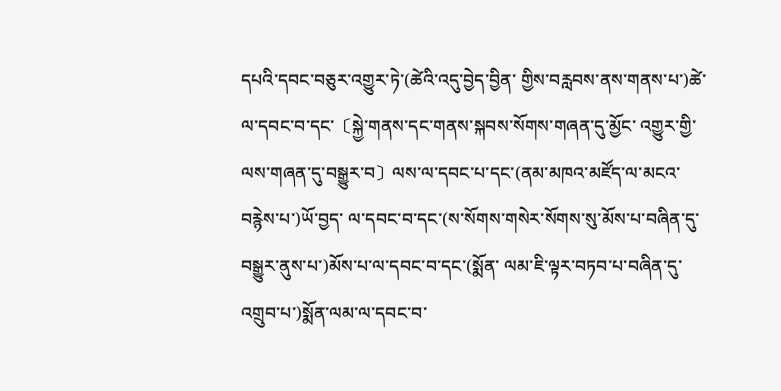དཔའི་དབང་བཅུར་འགྱུར་ཏེ་(ཚེའི་འདུ་བྱེད་བྱིན་ གྱིས་བརླབས་ནས་གནས་པ་)ཚེ་ལ་དབང་བ་དང་〔སྐྱེ་གནས་དང་གནས་སྐབས་སོགས་གཞན་དུ་མྱོང་ འགྱུར་གྱི་ལས་གཞན་དུ་བསྒྱུར་བ〕ལས་ལ་དབང་པ་དང་(ནམ་མཁའ་མཛོད་ལ་མངའ་བརྙེས་པ་)ཡོ་བྱད་ ལ་དབང་བ་དང་(ས་སོགས་གསེར་སོགས་སུ་མོས་པ་བཞིན་དུ་བསྒྱུར་ནུས་པ་)མོས་པ་ལ་དབང་བ་དང་(སྨོན་ ལམ་ཇི་ལྟར་བཏབ་པ་བཞིན་དུ་འགྲུབ་པ་)སྨོན་ལམ་ལ་དབང་བ་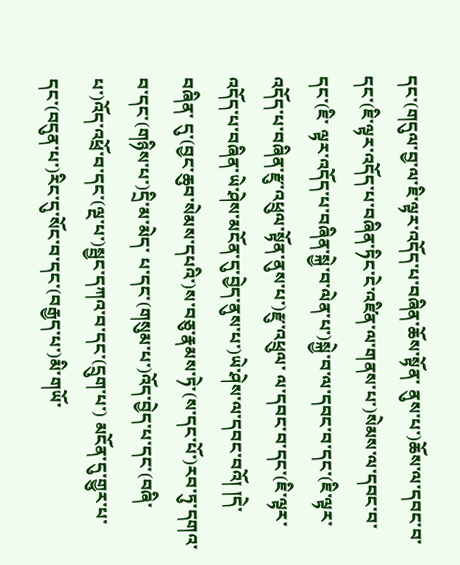དང་(གདུལ་བྱ་ལ་ཇི་ལྟར་འདོད་པ་བཞིན་ཆོས་སྟོན་ ནུས་པ་)ཆོས་ལ་དབང་བ་དང་(ཇི་ལྟར་འདོད་པ་བཞིན་ཏིང་ངེ་འཛིན་ལ་གནས་པ་)སེམས་ལ་དབང་བ་དང་(ཇི་ ལྟར་འདོད་པ་བཞིན་སྐྱེ་བ་ལེན་པ་)སྐྱེ་བ་ལ་དབང་བ་དང་(ཇི་ལྟར་འདོད་པ་བཞིན་རྫུ་འཕྲུལ་སྟོན་ནུས་པ་)རྫུ་འཕྲུལ་ ལ་དབང་བ་དང་(ཇི་ལྟར་འདོད་པ་བཞིན་ཡེ་ཤེས་མངོན་དུ་བྱེད་ནུས་པ་)ཡེ་ཤེས་ལ་དབང་བའོ། །དེ་བཞིན་ དུ་(བྱང་ཆུབ་སེམས་དཔའི་)ས་བཅུ་རྣམས་ཏེ་(ས་དང་པོ་)རབ་ཏུ་དགའ་བ་དང་(གཉིས་པ་)དྲི་མ་མེད་ པ་དང་(གསུམ་པ་)འོད་བྱེད་པ་དང་(བཞི་པ་)འོད་འཕྲོ་བ་དང་(ལྔ་པ་)སྦྱང་དཀའ་བ་དང་(དྲུག་པ་) མངོན་དུ་གྱུར་པ་དང་(བདུན་པ་)རིང་དུ་སོང་བ་དང་(བརྒྱད་པ་)མི་གཡོ་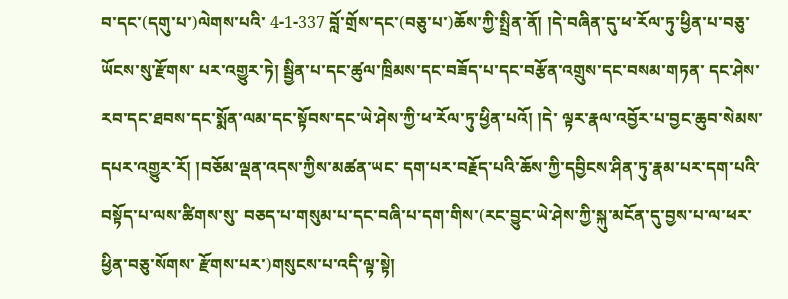བ་དང་(དགུ་པ་)ལེགས་པའི་ 4-1-337 བློ་གྲོས་དང་(བཅུ་པ་)ཆོས་ཀྱི་སྤྲིན་ནོ། །དེ་བཞིན་དུ་ཕ་རོལ་ཏུ་ཕྱིན་པ་བཅུ་ཡོངས་སུ་རྫོགས་ པར་འགྱུར་ཏེ། སྦྱིན་པ་དང་ཚུལ་ཁྲིམས་དང་བཟོད་པ་དང་བརྩོན་འགྲུས་དང་བསམ་གཏན་ དང་ཤེས་རབ་དང་ཐབས་དང་སྨོན་ལམ་དང་སྟོབས་དང་ཡེ་ཤེས་ཀྱི་ཕ་རོལ་ཏུ་ཕྱིན་པའོ། །དེ་ ལྟར་རྣལ་འབྱོར་པ་བྱང་ཆུབ་སེམས་དཔར་འགྱུར་རོ། །བཅོམ་ལྡན་འདས་ཀྱིས་མཚན་ཡང་ དག་པར་བརྗོད་པའི་ཆོས་ཀྱི་དབྱིངས་ཤིན་ཏུ་རྣམ་པར་དག་པའི་བསྟོད་པ་ལས་ཚིགས་སུ་ བཅད་པ་གསུམ་པ་དང་བཞི་པ་དག་གིས་(རང་བྱུང་ཡེ་ཤེས་ཀྱི་སྐུ་མངོན་དུ་བྱས་པ་ལ་ཕར་ཕྱིན་བཅུ་སོགས་ རྫོགས་པར་)གསུངས་པ་འདི་ལྟ་སྟེ།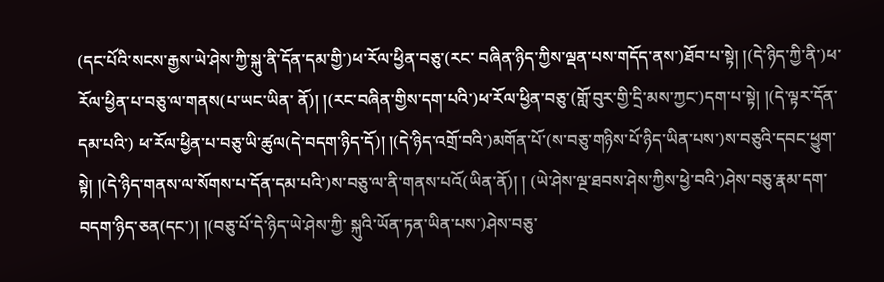(དང་པོའི་སངས་རྒྱས་ཡེ་ཤེས་ཀྱི་སྐུ་ནི་དོན་དམ་གྱི་)ཕ་རོལ་ཕྱིན་བཅུ་(རང་ བཞིན་ཉིད་ཀྱིས་ལྡན་པས་གདོད་ནས་)ཐོབ་པ་སྟེ། །(དེ་ཉིད་ཀྱི་ནི་)ཕ་རོལ་ཕྱིན་པ་བཅུ་ལ་གནས(པ་ཡང་ཡིན་ ནོ)། །(རང་བཞིན་གྱིས་དག་པའི་)ཕ་རོལ་ཕྱིན་བཅུ་(གློ་བུར་གྱི་དྲི་མས་ཀྱང་)དག་པ་སྟེ། །(དེ་ལྟར་དོན་དམ་པའི་) ཕ་རོལ་ཕྱིན་པ་བཅུ་ཡི་ཚུལ(དེ་བདག་ཉིད་དོ)། །(དེ་ཉིད་འགྲོ་བའི་)མགོན་པོ་(ས་བཅུ་གཉིས་པོ་ཉིད་ཡིན་པས་)ས་བཅུའི་དབང་ཕྱུག་སྟེ། །(དེ་ཉིད་གནས་ལ་སོགས་པ་དོན་དམ་པའི་)ས་བཅུ་ལ་ནི་གནས་པའོ(ཡིན་ནོ)། ། (ཡེ་ཤེས་ལྔ་ཐབས་ཤེས་ཀྱིས་ཕྱེ་བའི་)ཤེས་བཅུ་རྣམ་དག་བདག་ཉིད་ཅན(དང་)། །(བཅུ་པོ་དེ་ཉིད་ཡེ་ཤེས་ཀྱི་ སྐུའི་ཡོན་ཏན་ཡིན་པས་)ཤེས་བཅུ་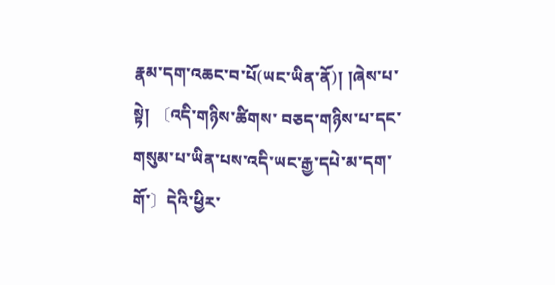རྣམ་དག་འཆང་བ་པོ(ཡང་ཡིན་ནོ)། །ཞེས་པ་སྟེ། 〔འདི་གཉིས་ཚིགས་ བཅད་གཉིས་པ་དང་གསུམ་པ་ཡིན་པས་འདི་ཡང་རྒྱ་དཔེ་མ་དག་གོ་〕དེའི་ཕྱིར་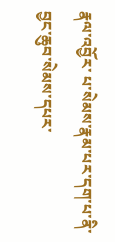རྣལ་འབྱོར་ པ་སེམས་རྣམ་པར་དག་པ་ནི་བྱང་ཆུབ་སེམས་དཔར་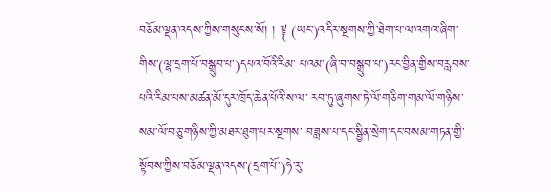བཅོམ་ལྡན་འདས་ཀྱིས་གསུངས་སོ། ། ༈ (ཡང་)འདིར་སྔགས་ཀྱི་ཐེག་པ་ལ་འགའ་ཞིག་གིས་(ལྷ་དྲག་པོ་བསྒྲུབ་པ་)དཔའ་བོའི་རིམ་ པའམ་(ཞི་བ་བསྒྲུབ་པ་)རང་བྱིན་གྱིས་བརླབས་པའི་རིམ་པས་མཚན་མོ་དུར་ཁྲོད་ཆེན་པོའི་ས་ལ་ རབ་ཏུ་ཞུགས་ཏེ་ལོ་གཅིག་གམ་ལོ་གཉིས་སམ་ལོ་བཅུ་གཉིས་ཀྱི་མཐར་ཐུག་པར་སྔགས་ བཟླས་པ་དང་སྦྱིན་སྲེག་དང་བསམ་གཏན་གྱི་སྟོབས་ཀྱིས་བཅོམ་ལྡན་འདས་(དྲག་པོ་)ཧེ་རུ་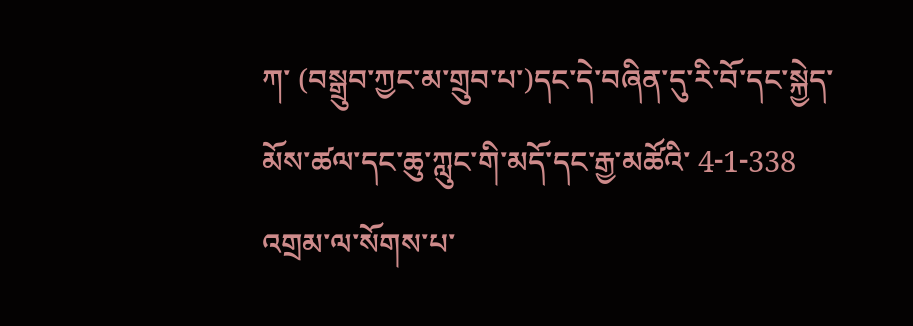ཀ་ (བསྒྲུབ་ཀྱང་མ་གྲུབ་པ་)དང་དེ་བཞིན་དུ་རི་བོ་དང་སྐྱེད་མོས་ཚལ་དང་ཆུ་ཀླུང་གི་མདོ་དང་རྒྱ་མཚོའི་ 4-1-338 འགྲམ་ལ་སོགས་པ་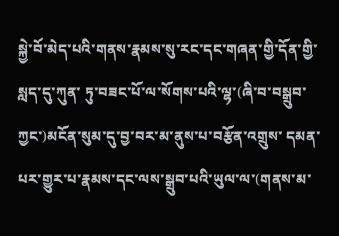སྐྱེ་བོ་མེད་པའི་གནས་རྣམས་སུ་རང་དང་གཞན་གྱི་དོན་གྱི་སླད་དུ་ཀུན་ ཏུ་བཟང་པོ་ལ་སོགས་པའི་ལྷ་(ཞི་བ་བསྒྲུབ་ཀྱང་)མངོན་སུམ་དུ་བྱ་བར་མ་ནུས་པ་བརྩོན་འགྲུས་ དམན་པར་གྱུར་པ་རྣམས་དང་ལས་སྒྲུབ་པའི་ཡུལ་ལ་(གནས་མ་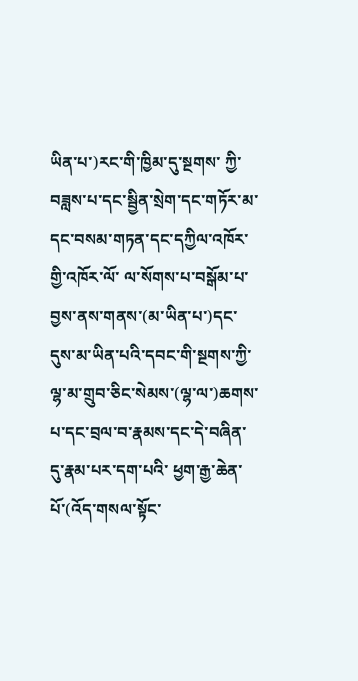ཡིན་པ་)རང་གི་ཁྱིམ་དུ་སྔགས་ ཀྱི་བཟླས་པ་དང་སྦྱིན་སྲེག་དང་གཏོར་མ་དང་བསམ་གཏན་དང་དཀྱིལ་འཁོར་གྱི་འཁོར་ལོ་ ལ་སོགས་པ་བསྒོམ་པ་བྱས་ནས་གནས་(མ་ཡིན་པ་)དང་དུས་མ་ཡིན་པའི་དབང་གི་སྔགས་ཀྱི་ ལྷ་མ་གྲུབ་ཅིང་སེམས་(ལྷ་ལ་)ཆགས་པ་དང་བྲལ་བ་རྣམས་དང་དེ་བཞིན་དུ་རྣམ་པར་དག་པའི་ ཕྱག་རྒྱ་ཆེན་པོ་(འོད་གསལ་སྟོང་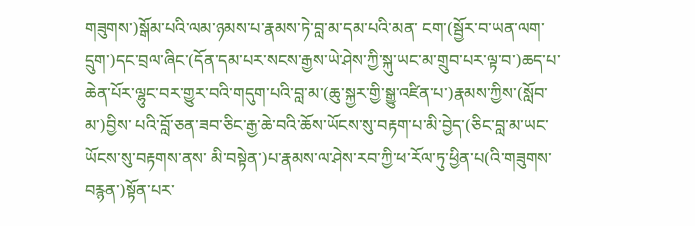གཟུགས་)སྒོམ་པའི་ལམ་ཉམས་པ་རྣམས་ཏེ་བླ་མ་དམ་པའི་མན་ ངག་(སྦྱོར་བ་ཡན་ལག་དྲུག་)དང་བྲལ་ཞིང་(དོན་དམ་པར་སངས་རྒྱས་ཡེ་ཤེས་ཀྱི་སྐུ་ཡང་མ་གྲུབ་པར་ལྟ་བ་)ཆད་པ་ ཆེན་པོར་ལྷུང་བར་གྱུར་བའི་གདུག་པའི་བླ་མ་(ཆུ་སྐྱར་གྱི་སྒྱུ་འཛིན་པ་)རྣམས་ཀྱིས་(སློབ་མ་)བྱིས་ པའི་བློ་ཅན་ཟབ་ཅིང་རྒྱ་ཆེ་བའི་ཆོས་ཡོངས་སུ་བརྟག་པ་མི་བྱེད་(ཅིང་བླ་མ་ཡང་ཡོངས་སུ་བརྟགས་ནས་ མི་བསྟེན་)པ་རྣམས་ལ་ཤེས་རབ་ཀྱི་ཕ་རོལ་ཏུ་ཕྱིན་པ(འི་གཟུགས་བརྙན་)སྟོན་པར་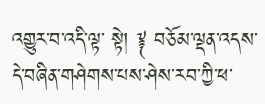འགྱུར་བ་འདི་ལྟ་ སྟེ། ༈ བཅོམ་ལྡན་འདས་དེ་བཞིན་གཤེགས་པས་ཤེས་རབ་ཀྱི་ཕ་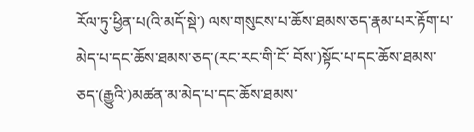རོལ་ཏུ་ཕྱིན་པ(འི་མདོ་སྡེ་) ལས་གསུངས་པ་ཆོས་ཐམས་ཅད་རྣམ་པར་རྟོག་པ་མེད་པ་དང་ཆོས་ཐམས་ཅད་(རང་རང་གི་ངོ་ བོས་)སྟོང་པ་དང་ཆོས་ཐམས་ཅད་(རྒྱུའི་)མཚན་མ་མེད་པ་དང་ཆོས་ཐམས་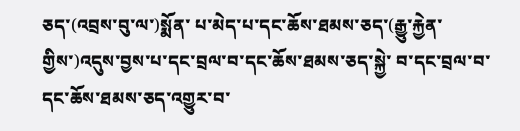ཅད་(འབྲས་བུ་ལ་)སྨོན་ པ་མེད་པ་དང་ཆོས་ཐམས་ཅད་(རྒྱུ་རྐྱེན་གྱིས་)འདུས་བྱས་པ་དང་བྲལ་བ་དང་ཆོས་ཐམས་ཅད་སྐྱེ་ བ་དང་བྲལ་བ་དང་ཆོས་ཐམས་ཅད་འགྱུར་བ་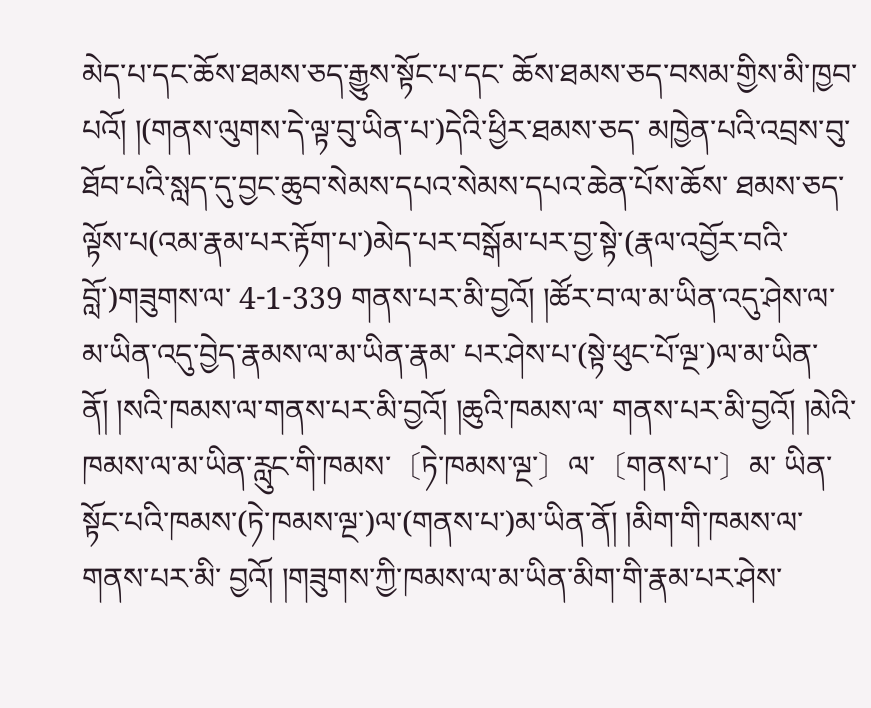མེད་པ་དང་ཆོས་ཐམས་ཅད་རྒྱུས་སྟོང་པ་དང་ ཆོས་ཐམས་ཅད་བསམ་གྱིས་མི་ཁྱབ་པའོ། །(གནས་ལུགས་དེ་ལྟ་བུ་ཡིན་པ་)དེའི་ཕྱིར་ཐམས་ཅད་ མཁྱེན་པའི་འབྲས་བུ་ཐོབ་པའི་སླད་དུ་བྱང་ཆུབ་སེམས་དཔའ་སེམས་དཔའ་ཆེན་པོས་ཆོས་ ཐམས་ཅད་ལྟོས་པ(འམ་རྣམ་པར་རྟོག་པ་)མེད་པར་བསྒོམ་པར་བྱ་སྟེ་(རྣལ་འབྱོར་བའི་བློ་)གཟུགས་ལ་ 4-1-339 གནས་པར་མི་བྱའོ། །ཚོར་བ་ལ་མ་ཡིན་འདུ་ཤེས་ལ་མ་ཡིན་འདུ་བྱེད་རྣམས་ལ་མ་ཡིན་རྣམ་ པར་ཤེས་པ་(སྟེ་ཕུང་པོ་ལྔ་)ལ་མ་ཡིན་ནོ། །སའི་ཁམས་ལ་གནས་པར་མི་བྱའོ། །ཆུའི་ཁམས་ལ་ གནས་པར་མི་བྱའོ། །མེའི་ཁམས་ལ་མ་ཡིན་རླུང་གི་ཁམས་〔ཏེ་ཁམས་ལྔ་〕ལ་〔གནས་པ་〕མ་ ཡིན་སྟོང་པའི་ཁམས་(ཏེ་ཁམས་ལྔ་)ལ་(གནས་པ་)མ་ཡིན་ནོ། །མིག་གི་ཁམས་ལ་གནས་པར་མི་ བྱའོ། །གཟུགས་ཀྱི་ཁམས་ལ་མ་ཡིན་མིག་གི་རྣམ་པར་ཤེས་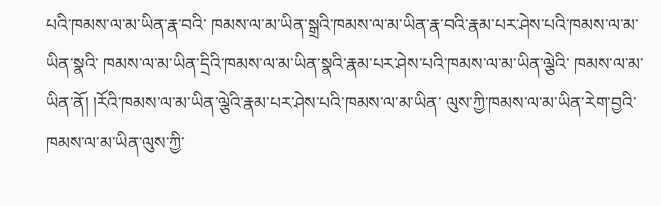པའི་ཁམས་ལ་མ་ཡིན་རྣ་བའི་ ཁམས་ལ་མ་ཡིན་སྒྲའི་ཁམས་ལ་མ་ཡིན་རྣ་བའི་རྣམ་པར་ཤེས་པའི་ཁམས་ལ་མ་ཡིན་སྣའི་ ཁམས་ལ་མ་ཡིན་དྲིའི་ཁམས་ལ་མ་ཡིན་སྣའི་རྣམ་པར་ཤེས་པའི་ཁམས་ལ་མ་ཡིན་ལྕེའི་ ཁམས་ལ་མ་ཡིན་ནོ། །རོའི་ཁམས་ལ་མ་ཡིན་ལྕེའི་རྣམ་པར་ཤེས་པའི་ཁམས་ལ་མ་ཡིན་ ལུས་ཀྱི་ཁམས་ལ་མ་ཡིན་རེག་བྱའི་ཁམས་ལ་མ་ཡིན་ལུས་ཀྱི་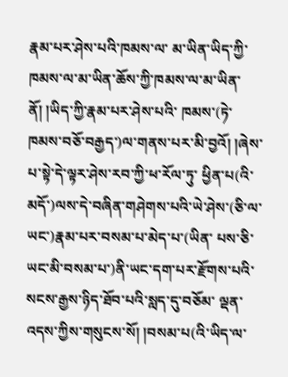རྣམ་པར་ཤེས་པའི་ཁམས་ལ་ མ་ཡིན་ཡིད་ཀྱི་ཁམས་ལ་མ་ཡིན་ཆོས་ཀྱི་ཁམས་ལ་མ་ཡིན་ནོ། །ཡིད་ཀྱི་རྣམ་པར་ཤེས་པའི་ ཁམས་(ཏེ་ཁམས་བཅོ་བརྒྱད་)ལ་གནས་པར་མི་བྱའོ། །ཞེས་པ་སྟེ་དེ་ལྟར་ཤེས་རབ་ཀྱི་ཕ་རོལ་ཏུ་ ཕྱིན་པ(འི་མདོ་)ལས་དེ་བཞིན་གཤེགས་པའི་ཡེ་ཤེས་(ཅི་ལ་ཡང་)རྣམ་པར་བསམ་པ་མེད་པ་(ཡིན་ པས་ཅི་ཡང་མི་བསམ་པ་)ནི་ཡང་དག་པར་རྫོགས་པའི་སངས་རྒྱས་ཉིད་ཐོབ་པའི་སླད་དུ་བཅོམ་ ལྡན་འདས་ཀྱིས་གསུངས་སོ། །བསམ་པ(འི་ཡིད་ལ་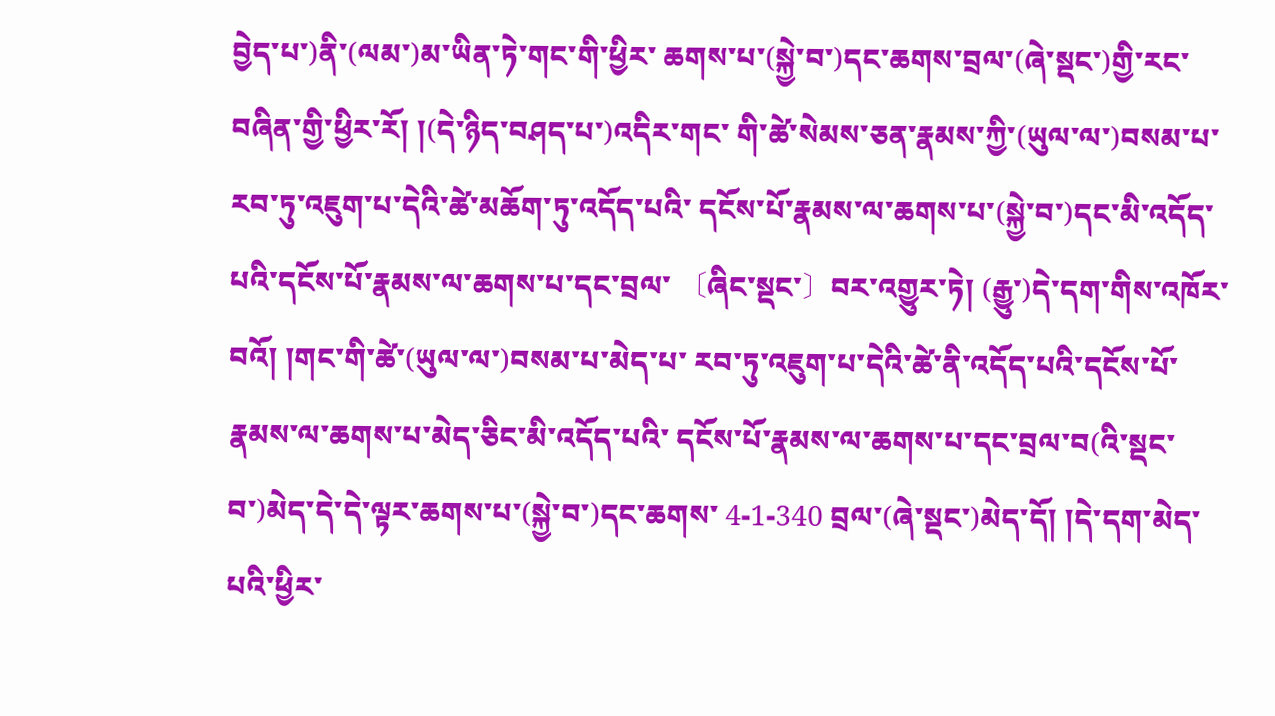བྱེད་པ་)ནི་(ལམ་)མ་ཡིན་ཏེ་གང་གི་ཕྱིར་ ཆགས་པ་(སྐྱེ་བ་)དང་ཆགས་བྲལ་(ཞེ་སྡང་)གྱི་རང་བཞིན་གྱི་ཕྱིར་རོ། །(དེ་ཉིད་བཤད་པ་)འདིར་གང་ གི་ཚེ་སེམས་ཅན་རྣམས་ཀྱི་(ཡུལ་ལ་)བསམ་པ་རབ་ཏུ་འཇུག་པ་དེའི་ཚེ་མཆོག་ཏུ་འདོད་པའི་ དངོས་པོ་རྣམས་ལ་ཆགས་པ་(སྐྱེ་བ་)དང་མི་འདོད་པའི་དངོས་པོ་རྣམས་ལ་ཆགས་པ་དང་བྲལ་ 〔ཞིང་སྡང་〕བར་འགྱུར་ཏེ། (རྒྱུ་)དེ་དག་གིས་འཁོར་བའོ། །གང་གི་ཚེ་(ཡུལ་ལ་)བསམ་པ་མེད་པ་ རབ་ཏུ་འཇུག་པ་དེའི་ཚེ་ནི་འདོད་པའི་དངོས་པོ་རྣམས་ལ་ཆགས་པ་མེད་ཅིང་མི་འདོད་པའི་ དངོས་པོ་རྣམས་ལ་ཆགས་པ་དང་བྲལ་བ(འི་སྡང་བ་)མེད་དེ་དེ་ལྟར་ཆགས་པ་(སྐྱེ་བ་)དང་ཆགས་ 4-1-340 བྲལ་(ཞེ་སྡང་)མེད་དོ། །དེ་དག་མེད་པའི་ཕྱིར་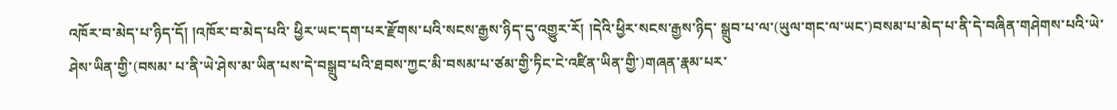འཁོར་བ་མེད་པ་ཉིད་དོ། །འཁོར་བ་མེད་པའི་ ཕྱིར་ཡང་དག་པར་རྫོགས་པའི་སངས་རྒྱས་ཉིད་དུ་འགྱུར་རོ། །དེའི་ཕྱིར་སངས་རྒྱས་ཉིད་ སྒྲུབ་པ་ལ་(ཡུལ་གང་ལ་ཡང་)བསམ་པ་མེད་པ་ནི་དེ་བཞིན་གཤེགས་པའི་ཡེ་ཤེས་ཡིན་གྱི་(བསམ་ པ་ནི་ཡེ་ཤེས་མ་ཡིན་པས་དེ་བསྒྲུབ་པའི་ཐབས་ཀྱང་མི་བསམ་པ་ཙམ་གྱི་ཏིང་ངེ་འཛིན་ཡིན་གྱི་)གཞན་རྣམ་པར་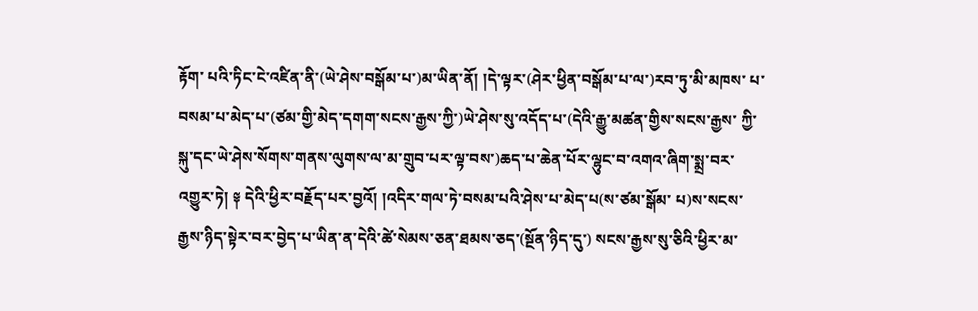རྟོག་ པའི་ཏིང་ངེ་འཛིན་ནི་(ཡེ་ཤེས་བསྒོམ་པ་)མ་ཡིན་ནོ། །དེ་ལྟར་(ཤེར་ཕྱིན་བསྒོམ་པ་ལ་)རབ་ཏུ་མི་མཁས་ པ་བསམ་པ་མེད་པ་(ཙམ་གྱི་མེད་དགག་སངས་རྒྱས་ཀྱི་)ཡེ་ཤེས་སུ་འདོད་པ་(དེའི་རྒྱུ་མཚན་གྱིས་སངས་རྒྱས་ ཀྱི་སྐུ་དང་ཡེ་ཤེས་སོགས་གནས་ལུགས་ལ་མ་གྲུབ་པར་ལྟ་བས་)ཆད་པ་ཆེན་པོར་ལྷུང་བ་འགའ་ཞིག་སྨྲ་བར་ འགྱུར་ཏེ། ༈ དེའི་ཕྱིར་བརྗོད་པར་བྱའོ། །འདིར་གལ་ཏེ་བསམ་པའི་ཤེས་པ་མེད་པ(ས་ཙམ་སྒོམ་ པ)ས་སངས་རྒྱས་ཉིད་སྟེར་བར་བྱེད་པ་ཡིན་ན་དེའི་ཚེ་སེམས་ཅན་ཐམས་ཅད་(སྔོན་ཉིད་དུ་) སངས་རྒྱས་སུ་ཅིའི་ཕྱིར་མ་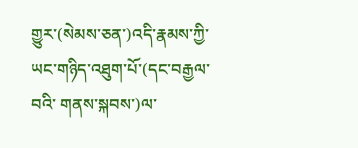གྱུར་(སེམས་ཅན་)འདི་རྣམས་ཀྱི་ཡང་གཉིད་འཐུག་པོ་(དང་བརྒྱལ་བའི་ གནས་སྐབས་)ལ་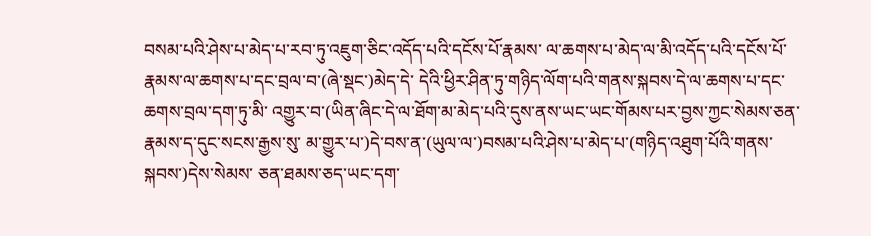བསམ་པའི་ཤེས་པ་མེད་པ་རབ་ཏུ་འཇུག་ཅིང་འདོད་པའི་དངོས་པོ་རྣམས་ ལ་ཆགས་པ་མེད་ལ་མི་འདོད་པའི་དངོས་པོ་རྣམས་ལ་ཆགས་པ་དང་བྲལ་བ་(ཞེ་སྡང་)མེད་དེ་ དེའི་ཕྱིར་ཤིན་ཏུ་གཉིད་ལོག་པའི་གནས་སྐབས་དེ་ལ་ཆགས་པ་དང་ཆགས་བྲལ་དག་ཏུ་མི་ འགྱུར་བ་(ཡིན་ཞིང་དེ་ལ་ཐོག་མ་མེད་པའི་དུས་ནས་ཡང་ཡང་གོམས་པར་བྱས་ཀྱང་སེམས་ཅན་རྣམས་ད་དུང་སངས་རྒྱས་སུ་ མ་གྱུར་པ་)དེ་བས་ན་(ཡུལ་ལ་)བསམ་པའི་ཤེས་པ་མེད་པ་(གཉིད་འཐུག་པོའི་གནས་སྐབས་)དེས་སེམས་ ཅན་ཐམས་ཅད་ཡང་དག་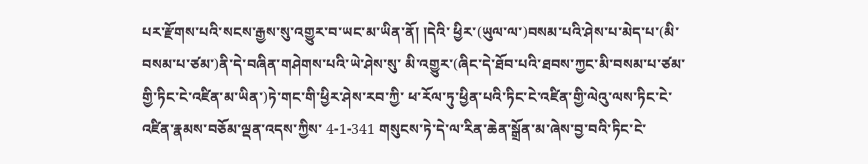པར་རྫོགས་པའི་སངས་རྒྱས་སུ་འགྱུར་བ་ཡང་མ་ཡིན་ནོ། །དེའི་ ཕྱིར་(ཡུལ་ལ་)བསམ་པའི་ཤེས་པ་མེད་པ་(མི་བསམ་པ་ཙམ་)ནི་དེ་བཞིན་གཤེགས་པའི་ཡེ་ཤེས་སུ་ མི་འགྱུར་(ཞིང་དེ་ཐོབ་པའི་ཐབས་ཀྱང་མི་བསམ་པ་ཙམ་གྱི་ཏིང་ངེ་འཛིན་མ་ཡིན་)ཏེ་གང་གི་ཕྱིར་ཤེས་རབ་ཀྱི་ ཕ་རོལ་ཏུ་ཕྱིན་པའི་ཏིང་ངེ་འཛིན་གྱི་ལེའུ་ལས་ཏིང་ངེ་འཛིན་རྣམས་བཅོམ་ལྡན་འདས་ཀྱིས་ 4-1-341 གསུངས་ཏེ་དེ་ལ་རིན་ཆེན་སྒྲོན་མ་ཞེས་བྱ་བའི་ཏིང་ངེ་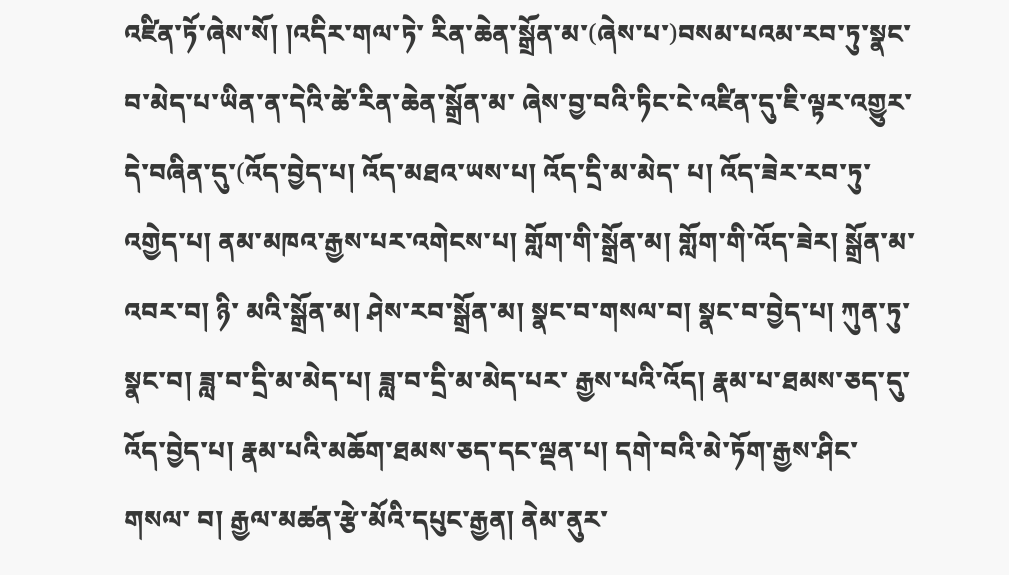འཛིན་ཏོ་ཞེས་སོ། །འདིར་གལ་ཏེ་ རིན་ཆེན་སྒྲོན་མ་(ཞེས་པ་)བསམ་པའམ་རབ་ཏུ་སྣང་བ་མེད་པ་ཡིན་ན་དེའི་ཚེ་རིན་ཆེན་སྒྲོན་མ་ ཞེས་བྱ་བའི་ཏིང་ངེ་འཛིན་དུ་ཇི་ལྟར་འགྱུར་དེ་བཞིན་དུ་(འོད་བྱེད་པ། འོད་མཐའ་ཡས་པ། འོད་དྲི་མ་མེད་ པ། འོད་ཟེར་རབ་ཏུ་འགྱེད་པ། ནམ་མཁའ་རྒྱས་པར་འགེངས་པ། གློག་གི་སྒྲོན་མ། གློག་གི་འོད་ཟེར། སྒྲོན་མ་འབར་བ། ཉི་ མའི་སྒྲོན་མ། ཤེས་རབ་སྒྲོན་མ། སྣང་བ་གསལ་བ། སྣང་བ་བྱེད་པ། ཀུན་ཏུ་སྣང་བ། ཟླ་བ་དྲི་མ་མེད་པ། ཟླ་བ་དྲི་མ་མེད་པར་ རྒྱས་པའི་འོད། རྣམ་པ་ཐམས་ཅད་དུ་འོད་བྱེད་པ། རྣམ་པའི་མཆོག་ཐམས་ཅད་དང་ལྡན་པ། དགེ་བའི་མེ་ཏོག་རྒྱས་ཤིང་གསལ་ བ། རྒྱལ་མཚན་རྩེ་མོའི་དཔུང་རྒྱན། ནེམ་ནུར་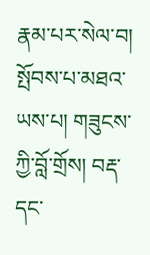རྣམ་པར་སེལ་བ། སྤོབས་པ་མཐའ་ཡས་པ། གཟུངས་ཀྱི་བློ་གྲོས། བརྡ་དང་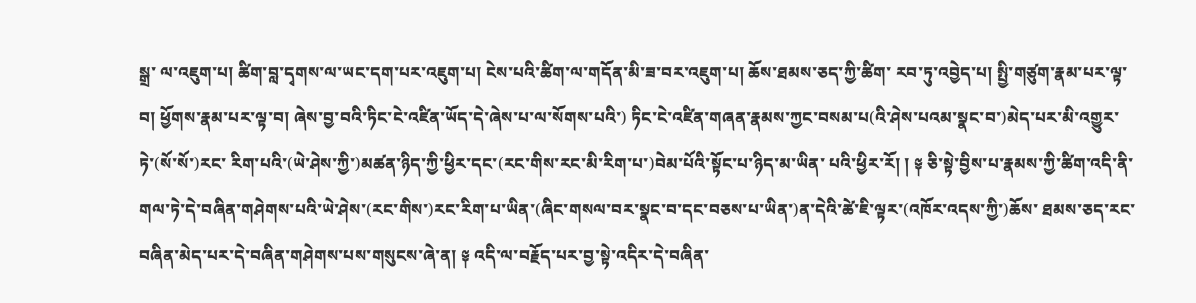སྒྲ་ ལ་འཇུག་པ། ཚིག་བླ་དྭགས་ལ་ཡང་དག་པར་འཇུག་པ། ངེས་པའི་ཚིག་ལ་གདོན་མི་ཟ་བར་འཇུག་པ། ཆོས་ཐམས་ཅད་ཀྱི་ཚིག་ རབ་ཏུ་འབྱེད་པ། སྤྱི་གཙུག་རྣམ་པར་ལྟ་བ། ཕྱོགས་རྣམ་པར་ལྟ་བ། ཞེས་བྱ་བའི་ཏིང་ངེ་འཛིན་ཡོད་དེ་ཞེས་པ་ལ་སོགས་པའི་) ཏིང་ངེ་འཛིན་གཞན་རྣམས་ཀྱང་བསམ་པ(འི་ཤེས་པའམ་སྣང་བ་)མེད་པར་མི་འགྱུར་ཏེ་(སོ་སོ་)རང་ རིག་པའི་(ཡེ་ཤེས་ཀྱི་)མཚན་ཉིད་ཀྱི་ཕྱིར་དང་(རང་གིས་རང་མི་རིག་པ་)བེམ་པོའི་སྟོང་པ་ཉིད་མ་ཡིན་ པའི་ཕྱིར་རོ། ། ༈ ཅི་སྟེ་བྱིས་པ་རྣམས་ཀྱི་ཚིག་འདི་ནི་གལ་ཏེ་དེ་བཞིན་གཤེགས་པའི་ཡེ་ཤེས་(རང་གིས་)རང་རིག་པ་ཡིན་(ཞིང་གསལ་བར་སྣང་བ་དང་བཅས་པ་ཡིན་)ན་དེའི་ཚེ་ཇི་ལྟར་(འཁོར་འདས་ཀྱི་)ཆོས་ ཐམས་ཅད་རང་བཞིན་མེད་པར་དེ་བཞིན་གཤེགས་པས་གསུངས་ཞེ་ན། ༈ འདི་ལ་བརྗོད་པར་བྱ་སྟེ་འདིར་དེ་བཞིན་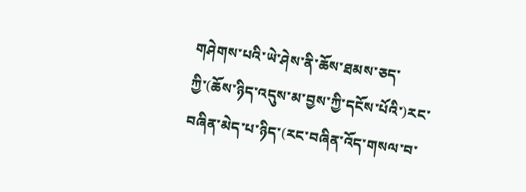གཤེགས་པའི་ཡེ་ཤེས་ནི་ཆོས་ཐམས་ཅད་ ཀྱི་(ཆོས་ཉིད་འདུས་མ་བྱས་ཀྱི་དངོས་པོའི་)རང་བཞིན་མེད་པ་ཉིད་(རང་བཞིན་འོད་གསལ་བ་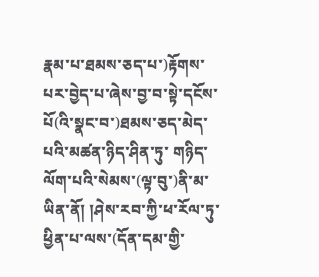རྣམ་པ་ཐམས་ཅད་པ་)རྟོགས་པར་བྱེད་པ་ཞེས་བྱ་བ་སྟེ་དངོས་པོ(འི་སྣང་བ་)ཐམས་ཅད་མེད་པའི་མཚན་ཉིད་ཤིན་ཏུ་ གཉིད་ལོག་པའི་སེམས་(ལྟ་བུ་)ནི་མ་ཡིན་ནོ། །ཤེས་རབ་ཀྱི་ཕ་རོལ་ཏུ་ཕྱིན་པ་ལས་(དོན་དམ་གྱི་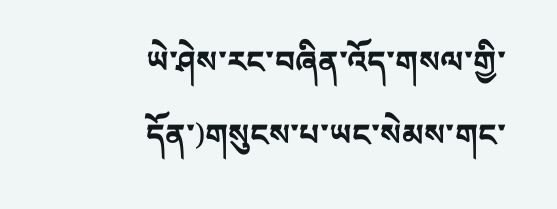ཡེ་ཤེས་རང་བཞིན་འོད་གསལ་གྱི་དོན་)གསུངས་པ་ཡང་སེམས་གང་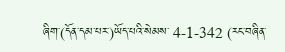ཞིག་(དོན་དམ་པར་)ཡོད་པའི་སེམས་ 4-1-342 (རང་བཞིན་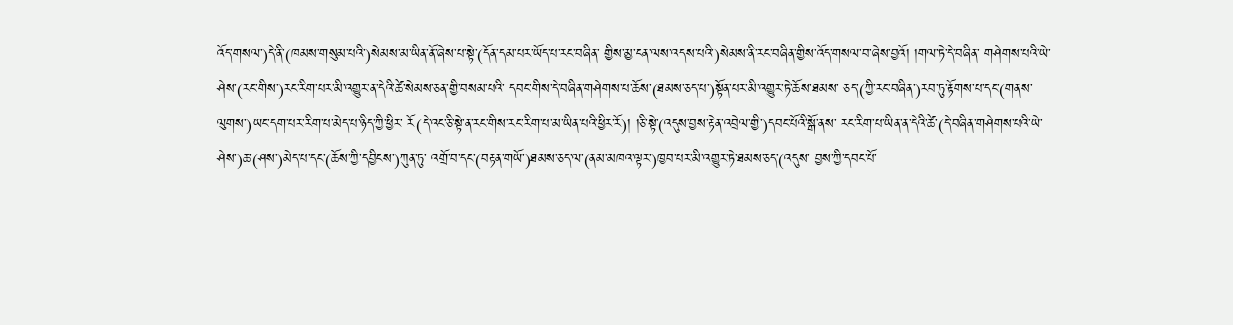འོད་གསལ་)དེ་ནི་(ཁམས་གསུམ་པའི་)སེམས་མ་ཡིན་ནོ་ཞེས་པ་སྟེ་(དོན་དམ་པར་ཡོད་པ་རང་བཞིན་ གྱིས་མྱ་ངན་ལས་འདས་པའི་)སེམས་ནི་རང་བཞིན་གྱིས་འོད་གསལ་བ་ཞེས་བྱའོ། །གལ་ཏེ་དེ་བཞིན་ གཤེགས་པའི་ཡེ་ཤེས་(རང་གིས་)རང་རིག་པར་མི་འགྱུར་ན་དེའི་ཚེ་སེམས་ཅན་གྱི་བསམ་པའི་ དབང་གིས་དེ་བཞིན་གཤེགས་པ་ཆོས་(ཐམས་ཅད་པ་)སྟོན་པར་མི་འགྱུར་ཏེ་ཆོས་ཐམས་ ཅད་(ཀྱི་རང་བཞིན་)རབ་ཏུ་རྟོགས་པ་དང་(གནས་ལུགས་)ཡང་དག་པར་རིག་པ་མེད་པ་ཉིད་ཀྱི་ཕྱིར་ རོ(དེ་འང་ཅི་སྟེ་ན་རང་གིས་རང་རིག་པ་མ་ཡིན་པའི་ཕྱིར་རོ)། །ཅི་སྟེ་(འདུས་བྱས་རྟེན་འབྲེལ་གྱི་)དབང་པོའི་སྒོ་ནས་ རང་རིག་པ་ཡིན་ན་དེའི་ཚེ་(དེ་བཞིན་གཤེགས་པའི་ཡེ་ཤེས་)ཆ་(ཤས་)མེད་པ་དང་(ཆོས་ཀྱི་དབྱིངས་)ཀུན་ཏུ་ འགྲོ་བ་དང་(བརྟན་གཡོ་)ཐམས་ཅད་ལ་(ནམ་མཁའ་ལྟར་)ཁྱབ་པར་མི་འགྱུར་ཏེ་ཐམས་ཅད་(འདུས་ བྱས་ཀྱི་དབང་པོ་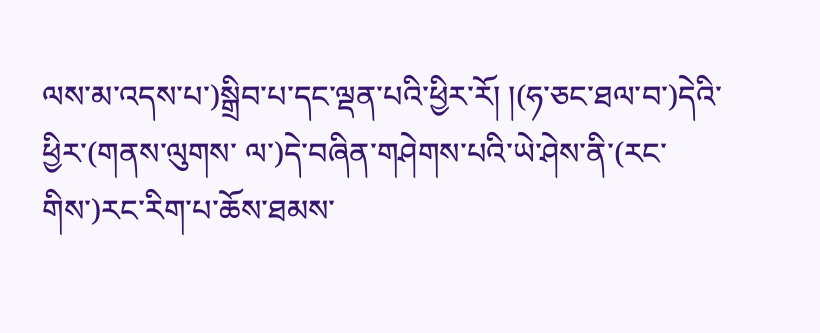ལས་མ་འདས་པ་)སྒྲིབ་པ་དང་ལྡན་པའི་ཕྱིར་རོ། །(ཧ་ཅང་ཐལ་བ་)དེའི་ཕྱིར་(གནས་ལུགས་ ལ་)དེ་བཞིན་གཤེགས་པའི་ཡེ་ཤེས་ནི་(རང་གིས་)རང་རིག་པ་ཆོས་ཐམས་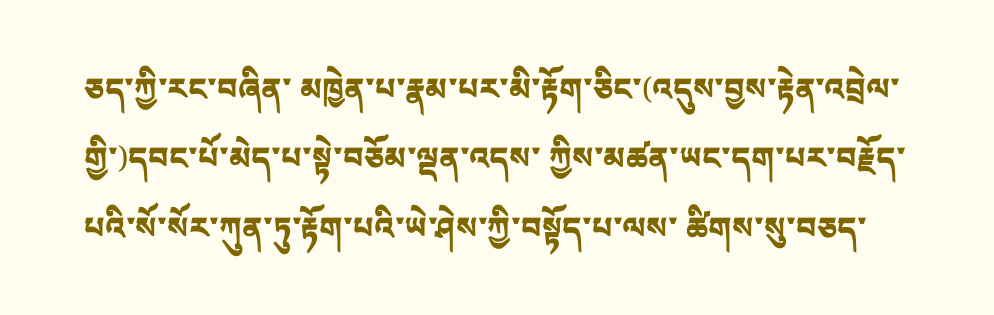ཅད་ཀྱི་རང་བཞིན་ མཁྱེན་པ་རྣམ་པར་མི་རྟོག་ཅིང་(འདུས་བྱས་རྟེན་འབྲེལ་གྱི་)དབང་པོ་མེད་པ་སྟེ་བཅོམ་ལྡན་འདས་ ཀྱིས་མཚན་ཡང་དག་པར་བརྗོད་པའི་སོ་སོར་ཀུན་ཏུ་རྟོག་པའི་ཡེ་ཤེས་ཀྱི་བསྟོད་པ་ལས་ ཚིགས་སུ་བཅད་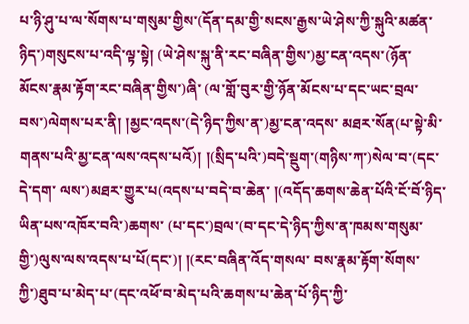པ་ཉི་ཤུ་པ་ལ་སོགས་པ་གསུམ་གྱིས་(དོན་དམ་གྱི་སངས་རྒྱས་ཡེ་ཤེས་ཀྱི་སྐུའི་མཚན་ཉིད་)གསུངས་པ་འདི་ལྟ་སྟེ། (ཡེ་ཤེས་སྐུ་ནི་རང་བཞིན་གྱིས་)མྱ་ངན་འདས་(ཉོན་མོངས་རྣམ་རྟོག་རང་བཞིན་གྱིས་)ཞི་ (ལ་གློ་བུར་གྱི་ཉོན་མོངས་པ་དང་ཡང་བྲལ་བས་)ལེགས་པར་ནི། །མྱང་འདས་(དེ་ཉིད་ཀྱིས་ན་)མྱ་ངན་འདས་ མཐར་སོན(པ་སྟེ་མི་གནས་པའི་མྱ་ངན་ལས་འདས་པའོ)། །(སྲིད་པའི་)བདེ་སྡུག་(གཉིས་ཀ་)སེལ་བ་(དང་དེ་དག་ ལས་)མཐར་གྱུར་པ(འདས་པ་བདེ་བ་ཆེན་ །(འདོད་ཆགས་ཆེན་པོའི་ངོ་བོ་ཉིད་ཡིན་པས་འཁོར་བའི་)ཆགས་ (པ་དང་)བྲལ་(བ་དང་དེ་ཉིད་ཀྱིས་ན་ཁམས་གསུམ་གྱི་)ལུས་ལས་འདས་པ་པོ(དང་)། །(རང་བཞིན་འོད་གསལ་ བས་རྣམ་རྟོག་སོགས་ཀྱི་)ཐུབ་པ་མེད་པ་(དང་འཕོ་བ་མེད་པའི་ཆགས་པ་ཆེན་པོ་ཉིད་ཀྱི་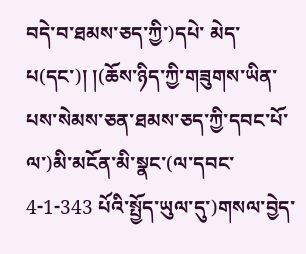བདེ་བ་ཐམས་ཅད་ཀྱི་)དཔེ་ མེད་པ(དང་)། །(ཆོས་ཉིད་ཀྱི་གཟུགས་ཡིན་པས་སེམས་ཅན་ཐམས་ཅད་ཀྱི་དབང་པོ་ལ་)མི་མངོན་མི་སྣང་(ལ་དབང་ 4-1-343 པོའི་སྤྱོད་ཡུལ་དུ་)གསལ་བྱེད་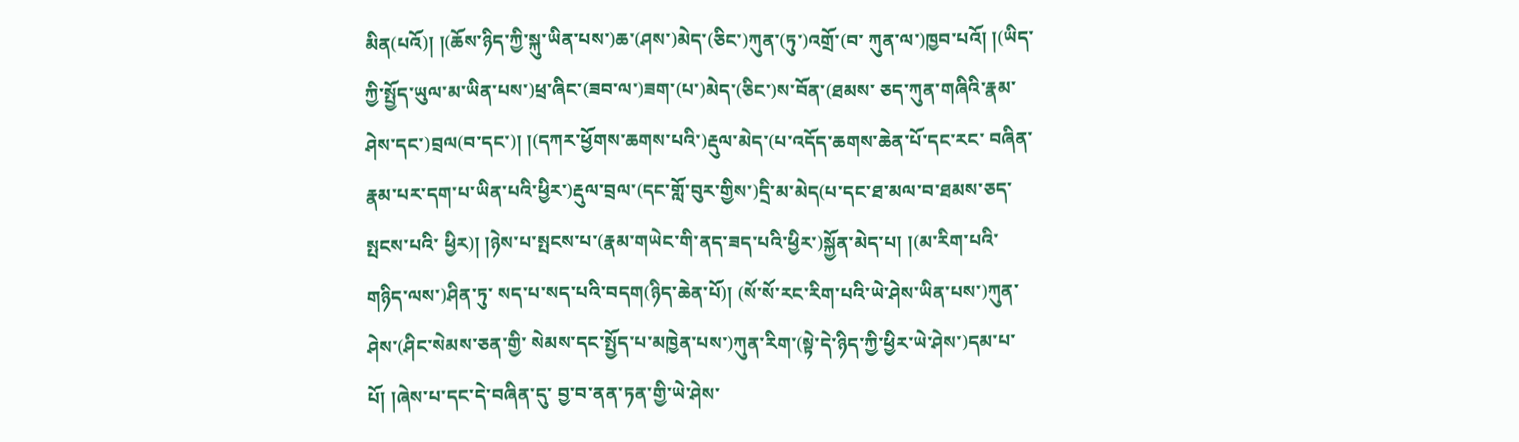མིན(པའོ)། །(ཆོས་ཉིད་ཀྱི་སྐུ་ཡིན་པས་)ཆ་(ཤས་)མེད་(ཅིང་)ཀུན་(ཏུ་)འགྲོ་(བ་ ཀུན་ལ་)ཁྱབ་པའོ། །(ཡིད་ཀྱི་སྤྱོད་ཡུལ་མ་ཡིན་པས་)ཕྲ་ཞིང་(ཟབ་ལ་)ཟག་(པ་)མེད་(ཅིང་)ས་བོན་(ཐམས་ ཅད་ཀུན་གཞིའི་རྣམ་ཤེས་དང་)བྲལ(བ་དང་)། །(དཀར་ཕྱོགས་ཆགས་པའི་)རྡུལ་མེད་(པ་འདོད་ཆགས་ཆེན་པོ་དང་རང་ བཞིན་རྣམ་པར་དག་པ་ཡིན་པའི་ཕྱིར་)རྡུལ་བྲལ་(དང་གློ་བུར་གྱིས་)དྲི་མ་མེད(པ་དང་ཐ་མལ་བ་ཐམས་ཅད་སྤངས་པའི་ ཕྱིར)། །ཉེས་པ་སྤངས་པ་(རྣམ་གཡེང་གི་ནད་ཟད་པའི་ཕྱིར་)སྐྱོན་མེད་པ། །(མ་རིག་པའི་གཉིད་ལས་)ཤིན་ཏུ་ སད་པ་སད་པའི་བདག(ཉིད་ཆེན་པོ)། (སོ་སོ་རང་རིག་པའི་ཡེ་ཤེས་ཡིན་པས་)ཀུན་ཤེས་(ཤིང་སེམས་ཅན་གྱི་ སེམས་དང་སྤྱོད་པ་མཁྱེན་པས་)ཀུན་རིག་(སྟེ་དེ་ཉིད་ཀྱི་ཕྱིར་ཡེ་ཤེས་)དམ་པ་པོ། །ཞེས་པ་དང་དེ་བཞིན་དུ་ བྱ་བ་ནན་ཏན་གྱི་ཡེ་ཤེས་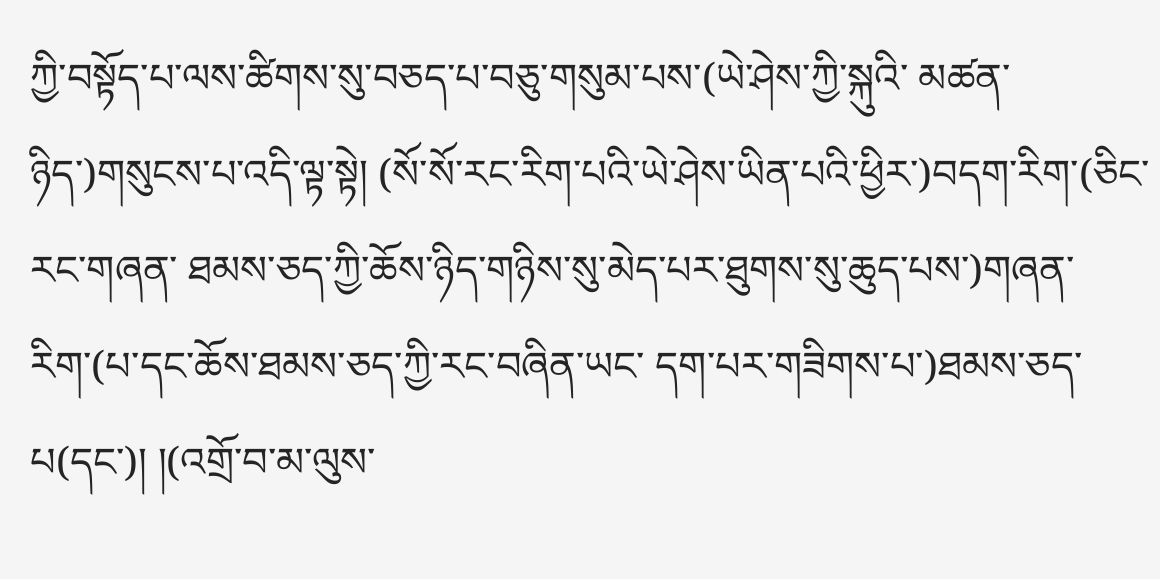ཀྱི་བསྟོད་པ་ལས་ཚིགས་སུ་བཅད་པ་བཅུ་གསུམ་པས་(ཡེ་ཤེས་ཀྱི་སྐུའི་ མཚན་ཉིད་)གསུངས་པ་འདི་ལྟ་སྟེ། (སོ་སོ་རང་རིག་པའི་ཡེ་ཤེས་ཡིན་པའི་ཕྱིར་)བདག་རིག་(ཅིང་རང་གཞན་ ཐམས་ཅད་ཀྱི་ཆོས་ཉིད་གཉིས་སུ་མེད་པར་ཐུགས་སུ་ཆུད་པས་)གཞན་རིག་(པ་དང་ཆོས་ཐམས་ཅད་ཀྱི་རང་བཞིན་ཡང་ དག་པར་གཟིགས་པ་)ཐམས་ཅད་པ(དང་)། །(འགྲོ་བ་མ་ལུས་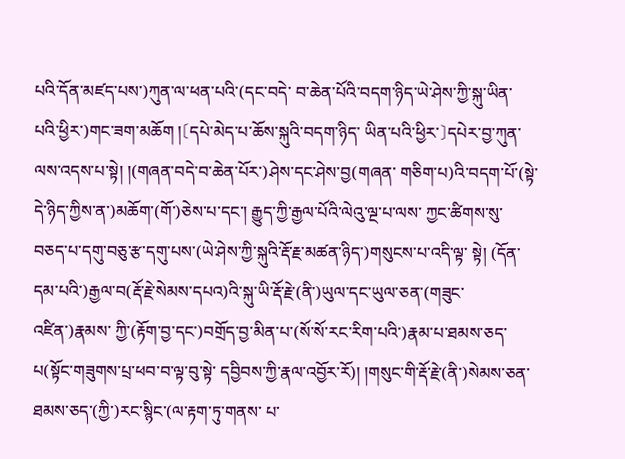པའི་དོན་མཛད་པས་)ཀུན་ལ་ཕན་པའི་(དང་བདེ་ བ་ཆེན་པོའི་བདག་ཉིད་ཡེ་ཤེས་ཀྱི་སྐུ་ཡིན་པའི་ཕྱིར་)གང་ཟག་མཆོག །〔དཔེ་མེད་པ་ཆོས་སྐུའི་བདག་ཉིད་ ཡིན་པའི་ཕྱིར་〕དཔེར་བྱ་ཀུན་ལས་འདས་པ་སྟེ། །(གཞན་བདེ་བ་ཆེན་པོར་)ཤེས་དང་ཤེས་བྱ(གཞན་ གཅིག་པ)འི་བདག་པོ་(སྟེ་དེ་ཉིད་ཀྱིས་ན་)མཆོག་(གོ་)ཅེས་པ་དང་། རྒྱུད་ཀྱི་རྒྱལ་པོའི་ལེའུ་ལྔ་པ་ལས་ ཀྱང་ཚིགས་སུ་བཅད་པ་དགུ་བཅུ་རྩ་དགུ་པས་(ཡེ་ཤེས་ཀྱི་སྐུའི་རྡོ་རྗ་མཚན་ཉིད་)གསུངས་པ་འདི་ལྟ་ སྟེ། (དོན་དམ་པའི་)རྒྱལ་བ(རྡོ་རྗེ་སེམས་དཔའ)འི་སྐུ་ཡི་རྡོ་རྗེ་(ནི་)ཡུལ་དང་ཡུལ་ཅན་(གཟུང་འཛིན་)རྣམས་ ཀྱི་(རྟོག་བྱ་དང་)བགྲོད་བྱ་མིན་པ་(སོ་སོ་རང་རིག་པའི་)རྣམ་པ་ཐམས་ཅད་པ(སྟོང་གཟུགས་པྲ་ཕབ་བ་ལྟ་བུ་སྟེ་ དབྱིབས་ཀྱི་རྣལ་འབྱོར་རོ)། །གསུང་གི་རྡོ་རྗེ་(ནི་)སེམས་ཅན་ཐམས་ཅད་(ཀྱི་)རང་སྙིང་(ལ་རྟག་ཏུ་གནས་ པ་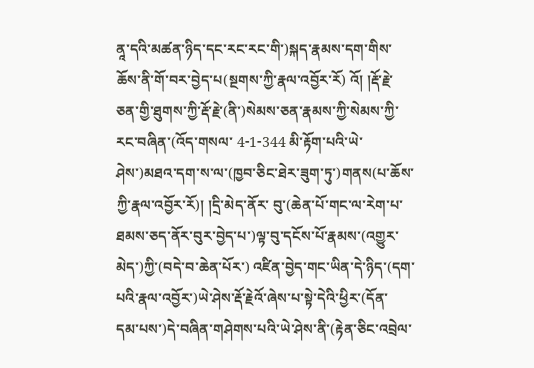ནཱ་དའི་མཚན་ཉིད་དང་རང་རང་གི་)སྐད་རྣམས་དག་གིས་ཆོས་ནི་གོ་བར་བྱེད་པ(སྔགས་ཀྱི་རྣལ་འབྱོར་རོ) འོ། །རྡོ་རྗེ་ཅན་གྱི་ཐུགས་ཀྱི་རྡོ་རྗེ་(ནི་)སེམས་ཅན་རྣམས་ཀྱི་སེམས་ཀྱི་རང་བཞིན་(འོད་གསལ་ 4-1-344 མི་རྟོག་པའི་ཡེ་ཤེས་)མཐའ་དག་ས་ལ་(ཁྱབ་ཅིང་ཐེར་ཟུག་ཏུ་)གནས(པ་ཆོས་ཀྱི་རྣལ་འབྱོར་རོ)། །དྲི་མེད་ནོར་ བུ་(ཆེན་པོ་གང་ལ་རེག་པ་ཐམས་ཅད་ནོར་བུར་བྱེད་པ་)ལྟ་བུ་དངོས་པོ་རྣམས་(འགྱུར་མེད་)ཀྱི་(བདེ་བ་ཆེན་པོར་) འཛིན་བྱེད་གང་ཡིན་དེ་ཉིད་(དག་པའི་རྣལ་འབྱོར་)ཡེ་ཤེས་རྡོ་རྗེའོ་ཞེས་པ་སྟེ་དེའི་ཕྱིར་(དོན་དམ་པས་)དེ་བཞིན་གཤེགས་པའི་ཡེ་ཤེས་ནི་(རྟེན་ཅིང་འབྲེལ་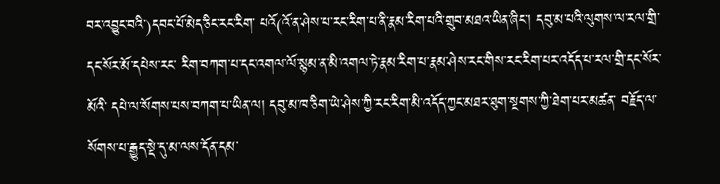བར་འབྱུང་བའི་)དབང་པོ་མེད་ཅིང་རང་རིག་ པའོ(འོ་ན་ཤེས་པ་རང་རིག་པ་ནི་རྣམ་རིག་པའི་གྲུབ་མཐའ་ཡིན་ཞིང་། དབུ་མ་པའི་ལུགས་ལ་རལ་གྲི་དང་སོར་མོ་དཔེས་རང་ རིག་བཀག་པ་དང་འགལ་ལོ་སྙམ་ན་མི་འགལ་ཏེ་རྣམ་རིག་པ་རྣམ་ཤེས་རང་གིས་རང་རིག་པར་འདོད་པ་རལ་གྲི་དང་སོར་མོའི་ དཔེ་ལ་སོགས་པས་བཀག་པ་ཡིན་ལ། དབུ་མ་ཁ་ཅིག་ཡེ་ཤེས་ཀྱི་རང་རིག་མི་འདོད་ཀྱང་མཐར་ཐུག་སྔགས་ཀྱི་ཐེག་པར་མཚན་ བརྗོད་ལ་སོགས་པ་རྒྱུད་སྡེ་དུ་མ་ལས་དོན་དམ་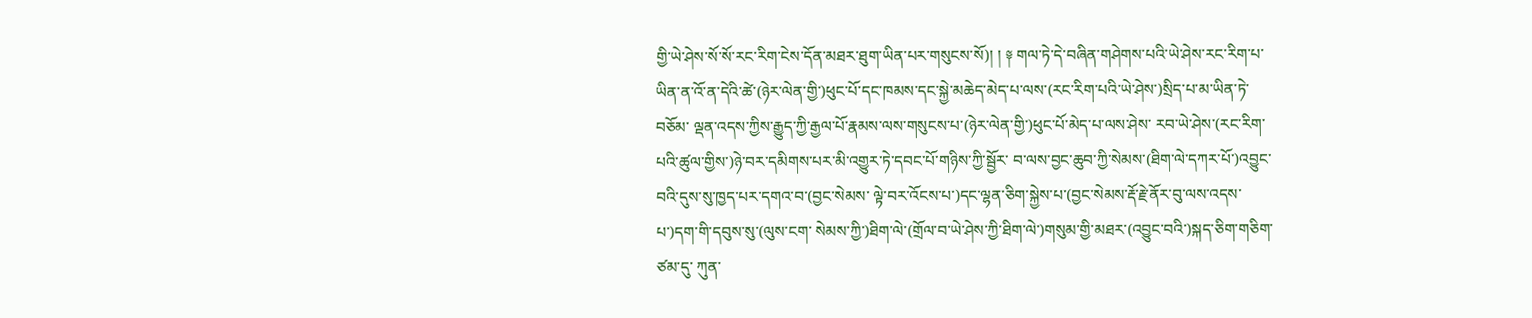གྱི་ཡེ་ཤེས་སོ་སོ་རང་རིག་ངེས་དོན་མཐར་ཐུག་ཡིན་པར་གསུངས་སོ)། ། ༈ གལ་ཏེ་དེ་བཞིན་གཤེགས་པའི་ཡེ་ཤེས་རང་རིག་པ་ཡིན་ན་འོ་ན་དེའི་ཚེ་(ཉེར་ལེན་གྱི་)ཕུང་པོ་དང་ཁམས་དང་སྐྱེ་མཆེད་མེད་པ་ལས་(རང་རིག་པའི་ཡེ་ཤེས་)སྲིད་པ་མ་ཡིན་ཏེ་བཅོམ་ ལྡན་འདས་ཀྱིས་རྒྱུད་ཀྱི་རྒྱལ་པོ་རྣམས་ལས་གསུངས་པ་(ཉེར་ལེན་གྱི་)ཕུང་པོ་མེད་པ་ལས་ཤེས་ རབ་ཡེ་ཤེས་(རང་རིག་པའི་ཚུལ་གྱིས་)ཉེ་བར་དམིགས་པར་མི་འགྱུར་ཏེ་དབང་པོ་གཉིས་ཀྱི་སྦྱོར་ བ་ལས་བྱང་ཆུབ་ཀྱི་སེམས་(ཐིག་ལེ་དཀར་པོ་)འབྱུང་བའི་དུས་སུ་ཁྱད་པར་དགའ་བ་(བྱང་སེམས་ ལྟེ་བར་འོངས་པ་)དང་ལྷན་ཅིག་སྐྱེས་པ་(བྱང་སེམས་རྡོ་རྗེ་ནོར་བུ་ལས་འདས་པ་)དག་གི་དབུས་སུ་(ལུས་ངག་ སེམས་ཀྱི་)ཐིག་ལེ་(གྲོལ་བ་ཡེ་ཤེས་ཀྱི་ཐིག་ལེ་)གསུམ་གྱི་མཐར་(འབྱུང་བའི་)སྐད་ཅིག་གཅིག་ཙམ་དུ་ ཀུན་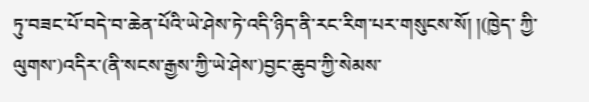ཏུ་བཟང་པོ་བདེ་བ་ཆེན་པོའི་ཡེ་ཤེས་ཏེ་འདི་ཉིད་ནི་རང་རིག་པར་གསུངས་སོ། །(ཁྱེད་ ཀྱི་ལུགས་)འདིར་(ནི་སངས་རྒྱས་ཀྱི་ཡེ་ཤེས་)བྱང་ཆུབ་ཀྱི་སེམས་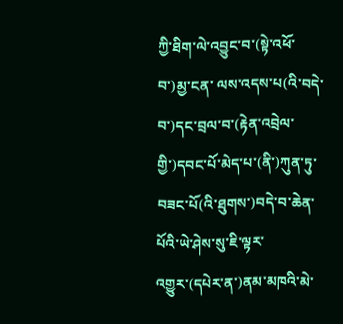ཀྱི་ཐིག་ལེ་འབྱུང་བ་(སྟེ་འཕོ་བ་)མྱ་ངན་ ལས་འདས་པ(འི་བདེ་བ་)དང་བྲལ་བ་(རྟེན་འབྲེལ་གྱི་)དབང་པོ་མེད་པ་(ནི་)ཀུན་ཏུ་བཟང་པོ(འི་ཐུགས་)བདེ་བ་ཆེན་པོའི་ཡེ་ཤེས་སུ་ཇི་ལྟར་འགྱུར་(དཔེར་ན་)ནམ་མཁའི་མེ་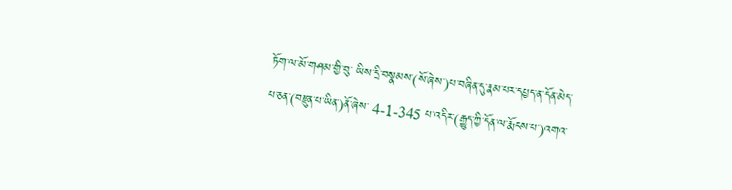ཏོག་ལ་མོ་གཤམ་གྱི་བུ་ ཡིས་དྲི་བསྣམས་(སོ་ཞེས་)པ་བཞིན་དུ་རྣམ་པར་དཔྱད་ན་དོན་མེད་པ་ཅན་(བརྫུན་པ་ཡིན་)ནོ་ཞེས་ 4-1-345 པ་འདིར་(རྒྱུད་ཀྱི་དོན་ལ་རྨོངས་པ་)འགའ་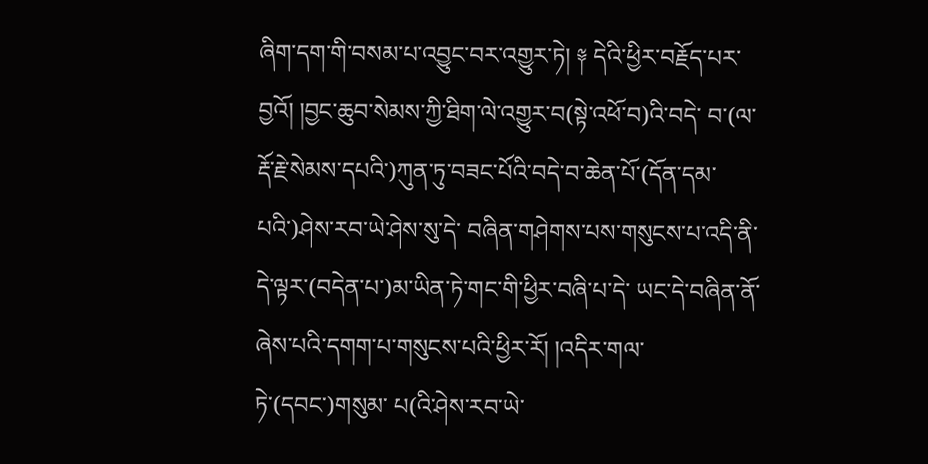ཞིག་དག་གི་བསམ་པ་འབྱུང་བར་འགྱུར་ཏེ། ༈ དེའི་ཕྱིར་བརྗོད་པར་བྱའོ། །བྱང་ཆུབ་སེམས་ཀྱི་ཐིག་ལེ་འགྱུར་བ(སྟེ་འཕོ་བ)འི་བདེ་ བ་(ལ་རྡོ་རྗེ་སེམས་དཔའི་)ཀུན་ཏུ་བཟང་པོའི་བདེ་བ་ཆེན་པོ་(དོན་དམ་པའི་)ཤེས་རབ་ཡེ་ཤེས་སུ་དེ་ བཞིན་གཤེགས་པས་གསུངས་པ་འདི་ནི་དེ་ལྟར་(བདེན་པ་)མ་ཡིན་ཏེ་གང་གི་ཕྱིར་བཞི་པ་དེ་ ཡང་དེ་བཞིན་ནོ་ཞེས་པའི་དགག་པ་གསུངས་པའི་ཕྱིར་རོ། །འདིར་གལ་ཏེ་(དབང་)གསུམ་ པ(འི་ཤེས་རབ་ཡེ་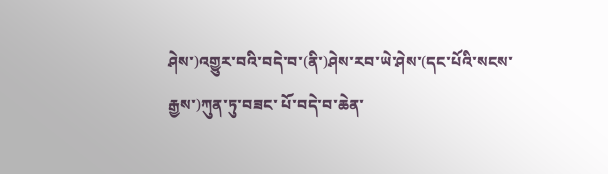ཤེས་)འགྱུར་བའི་བདེ་བ་(ནི་)ཤེས་རབ་ཡེ་ཤེས་(དང་པོའི་སངས་རྒྱས་)ཀུན་ཏུ་བཟང་ པོ་བདེ་བ་ཆེན་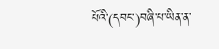པོའི་(དབང་)བཞི་པ་ཡིན་ན་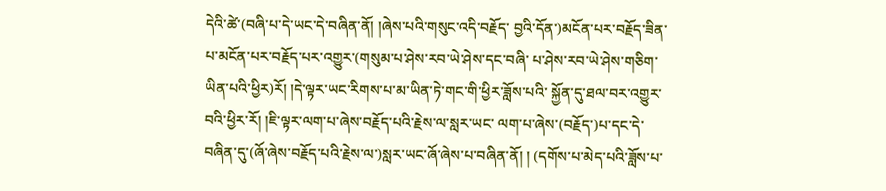དེའི་ཚེ་(བཞི་པ་དེ་ཡང་དེ་བཞིན་ནོ། །ཞེས་པའི་གསུང་འདི་བརྗོད་ བྱའི་དོན་)མངོན་པར་བརྗོད་ཟིན་པ་མངོན་པར་བརྗོད་པར་འགྱུར་(གསུམ་པ་ཤེས་རབ་ཡེ་ཤེས་དང་བཞི་ པ་ཤེས་རབ་ཡེ་ཤེས་གཅིག་ཡིན་པའི་ཕྱིར)རོ། །དེ་ལྟར་ཡང་རིགས་པ་མ་ཡིན་ཏེ་གང་གི་ཕྱིར་ཟློས་པའི་ སྐྱོན་དུ་ཐལ་བར་འགྱུར་བའི་ཕྱིར་རོ། །ཇི་ལྟར་ལག་པ་ཞེས་བརྗོད་པའི་རྗེས་ལ་སླར་ཡང་ ལག་པ་ཞེས་(བརྗོད་)པ་དང་དེ་བཞིན་དུ་(ཞོ་ཞེས་བརྗོད་པའི་རྗེས་ལ་)སླར་ཡང་ཞོ་ཞེས་པ་བཞིན་ནོ། ། (དགོས་པ་མེད་པའི་ཟློས་པ་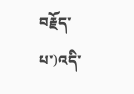བརྗོད་པ་)འདི་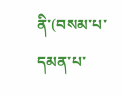ནི་(བསམ་པ་དམན་པ་